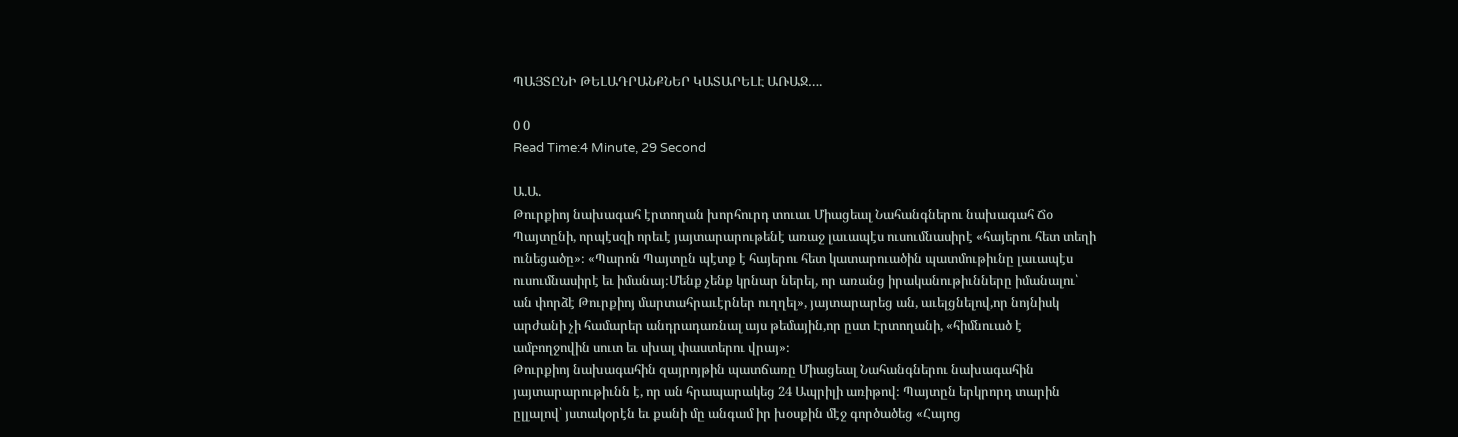ՊԱՅՏԸՆԻ ԹԵԼԱԴՐԱՆՔՆԵՐ ԿԱՏԱՐԵԼԷ ԱՌԱՋ….

0 0
Read Time:4 Minute, 29 Second

Ա.Ա.
Թուրքիոյ նախագահ էրտողան խորհուրդ տուաւ Միացեալ Նահանգներու նախագահ Ճօ Պայտընի, որպէսզի որեւէ յայտարարութենէ առաջ լաւապէս ուսումնասիրէ «հայերու հետ տեղի ունեցածը»։ «Պարոն Պայտըն պէտք է հայերու հետ կատարուածին պատմութիւնը լաւապէս ուսումնասիրէ եւ իմանայ։Մենք չենք կրնար ներել, որ առանց իրականութիւնները իմանալու՝ ան փորձէ Թուրքիոյ մարտահրաւէրներ ուղղել», յայտարարեց ան, աւելցնելով,որ նոյնիսկ արժանի չի համարեր անդրադառնալ այս թեմային,որ ըստ Էրտողանի, «հիմնուած է ամբողջովին սուտ եւ սխալ փաստերու վրայ»։
Թուրքիոյ նախագահին զայրոյթին պատճառը Միացեալ Նահանգներու նախագահին յայտարարութիւնն է, որ ան հրապարակեց 24 Ապրիլի առիթով։ Պայտըն երկրորդ տարին ըլլալով՝ յստակօրէն եւ քանի մը անգամ իր խօսքին մէջ գործածեց «Հայոց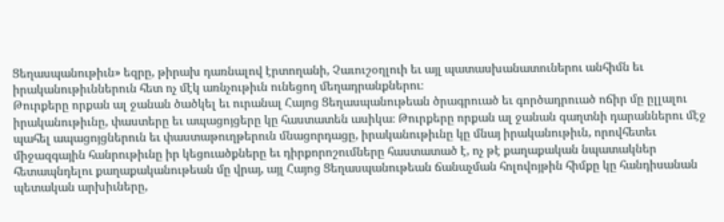Ցեղասպանութիւն» եզրը, թիրախ դառնալով էրտողանի, Չաւուշօղլուի եւ այլ պատասխանատուներու անհիմն եւ իրականութիւններուն հետ ոչ մէկ առնչութիւն ունեցող մեղադրանքներու։
Թուրքերը որքան ալ ջանան ծածկել եւ ուրանալ Հայոց Ցեղասպանութեան ծրագրուած եւ գործադրուած ոճիր մը ըլլալու իրականութիւնը, փաստերը եւ ապացոյցերը կը հաստատեն ասիկա։ Թուրքերը որքան ալ ջանան գաղտնի դարաններու մէջ պահել ապացոյցներուն եւ փաստաթուղթերուն մնացորդացը, իրականութիւնը կը մնայ իրականութիւն, որովհետեւ միջազգային հանրութիւնը իր կեցուածքները եւ դիրքորոշումները հաստատած է, ոչ թէ քաղաքական նպատակներ հետապնդելու քաղաքականութեան մը վրայ, այլ Հայոց Ցեղասպանութեան ճանաչման հոլովոյթին հիմքը կը հանդիսանան պետական արխիւները,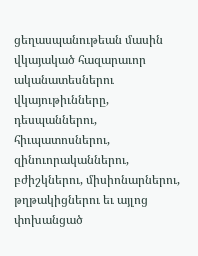ցեղասպանութեան մասին վկայակած հազարաւոր ականատեսներու վկայութիւնները, դեսպաններու, հիւպատոսներու, զինուորականներու, բժիշկներու, միսիոնարներու, թղթակիցներու եւ այլոց փոխանցած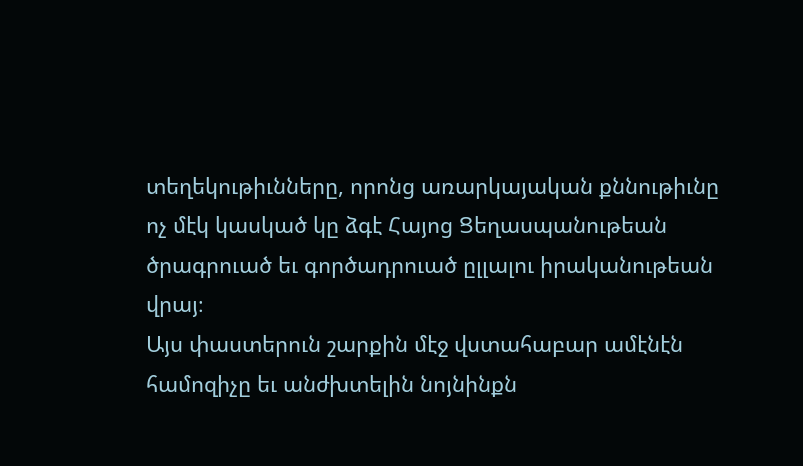տեղեկութիւնները, որոնց առարկայական քննութիւնը ոչ մէկ կասկած կը ձգէ Հայոց Ցեղասպանութեան ծրագրուած եւ գործադրուած ըլլալու իրականութեան վրայ։
Այս փաստերուն շարքին մէջ վստահաբար ամէնէն համոզիչը եւ անժխտելին նոյնինքն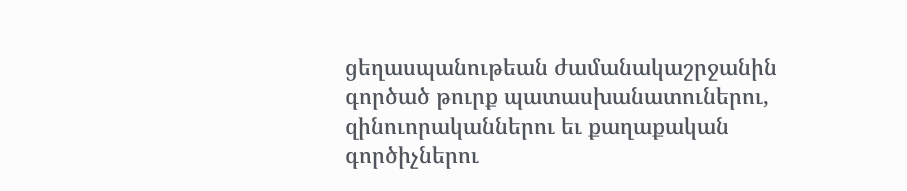ցեղասպանութեան ժամանակաշրջանին գործած թուրք պատասխանատուներու, զինուորականներու եւ քաղաքական գործիչներու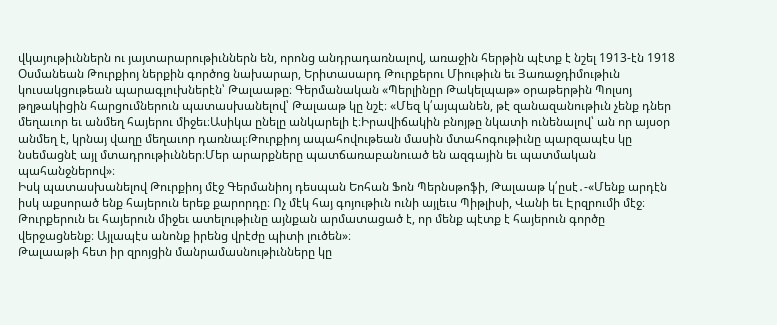վկայութիւններն ու յայտարարութիւններն են, որոնց անդրադառնալով, առաջին հերթին պէտք է նշել 1913-էն 1918 Օսմանեան Թուրքիոյ ներքին գործոց նախարար, Երիտասարդ Թուրքերու Միութիւն եւ Յառաջդիմութիւն կուսակցութեան պարագլուխներէն՝ Թալաաթը։ Գերմանական «Պերլինըր Թակելպաթ» օրաթերթին Պոլսոյ թղթակիցին հարցումներուն պատասխանելով՝ Թալաաթ կը նշէ։ «Մեզ կ՛այպանեն, թէ զանազանութիւն չենք դներ մեղաւոր եւ անմեղ հայերու միջեւ։Ասիկա ընելը անկարելի է։Իրավիճակին բնոյթը նկատի ունենալով՝ ան որ այսօր անմեղ է, կրնայ վաղը մեղաւոր դառնալ։Թուրքիոյ ապահովութեան մասին մտահոգութիւնը պարզապէս կը նսեմացնէ այլ մտադրութիւններ։Մեր արարքները պատճառաբանուած են ազգային եւ պատմական պահանջներով»։
Իսկ պատասխանելով Թուրքիոյ մէջ Գերմանիոյ դեսպան Եոհան Ֆոն Պերնսթոֆի, Թալաաթ կ՛ըսէ․-«Մենք արդէն իսկ աքսորած ենք հայերուն երեք քարորդը։ Ոչ մէկ հայ գոյութիւն ունի այլեւս Պիթլիսի, Վանի եւ Էրզրումի մէջ։ Թուրքերուն եւ հայերուն միջեւ ատելութիւնը այնքան արմատացած է, որ մենք պէտք է հայերուն գործը վերջացնենք։ Այլապէս անոնք իրենց վրէժը պիտի լուծեն»։
Թալաաթի հետ իր զրոյցին մանրամասնութիւնները կը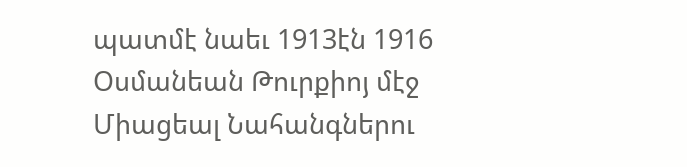պատմէ նաեւ 1913էն 1916 Օսմանեան Թուրքիոյ մէջ Միացեալ Նահանգներու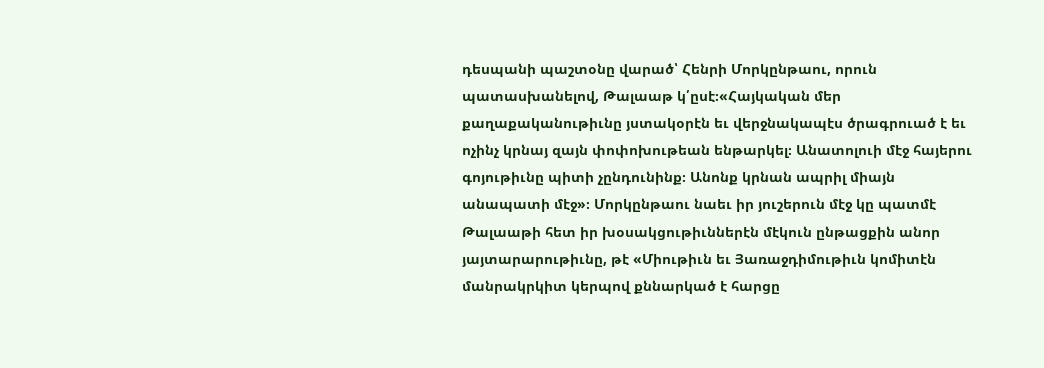դեսպանի պաշտօնը վարած՝ Հենրի Մորկընթաու, որուն պատասխանելով, Թալաաթ կ՛ըսէ։«Հայկական մեր քաղաքականութիւնը յստակօրէն եւ վերջնակապէս ծրագրուած է եւ ոչինչ կրնայ զայն փոփոխութեան ենթարկել։ Անատոլուի մէջ հայերու գոյութիւնը պիտի չընդունինք։ Անոնք կրնան ապրիլ միայն անապատի մէջ»։ Մորկընթաու նաեւ իր յուշերուն մէջ կը պատմէ Թալաաթի հետ իր խօսակցութիւններէն մէկուն ընթացքին անոր յայտարարութիւնը, թէ «Միութիւն եւ Յառաջդիմութիւն կոմիտէն մանրակրկիտ կերպով քննարկած է հարցը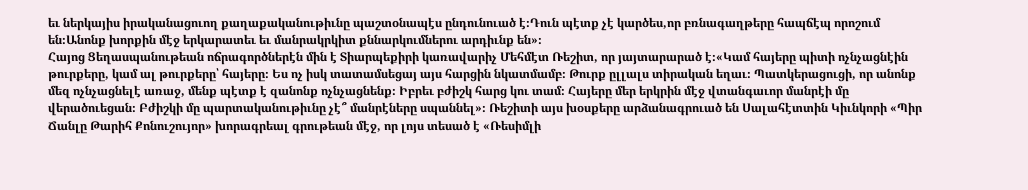եւ ներկայիս իրականացուող քաղաքականութիւնը պաշտօնապէս ընդունուած է։Դուն պէտք չէ կարծես,որ բռնագաղթերը հապճէպ որոշում են։Անոնք խորքին մէջ երկարատեւ եւ մանրակրկիտ քննարկումներու արդիւնք են»։
Հայոց Ցեղասպանութեան ոճրագործներէն մին է Տիարպեքիրի կառավարիչ Մեհմէտ Ռեշիտ, որ յայտարարած է։«Կամ հայերը պիտի ոչնչացնէին թուրքերը, կամ ալ թուրքերը՝ հայերը։ Ես ոչ իսկ տատամսեցայ այս հարցին նկատմամբ։ Թուրք ըլլալս տիրական եղաւ։ Պատկերացուցի, որ անոնք մեզ ոչնչացնելէ առաջ, մենք պէտք է զանոնք ոչնչացնենք։ Իբրեւ բժիշկ հարց կու տամ։ Հայերը մեր երկրին մէջ վտանգաւոր մանրէի մը վերածուեցան։ Բժիշկի մը պարտականութիւնը չէ՞ մանրէները սպաննել»։ Ռեշիտի այս խօսքերը արձանագրուած են Սալահէտտին Կիւնկորի «Պիր Ճանլը Թարիհ Քոնուշույոր» խորագրեալ գրութեան մէջ, որ լոյս տեսած է «Ռեսիմլի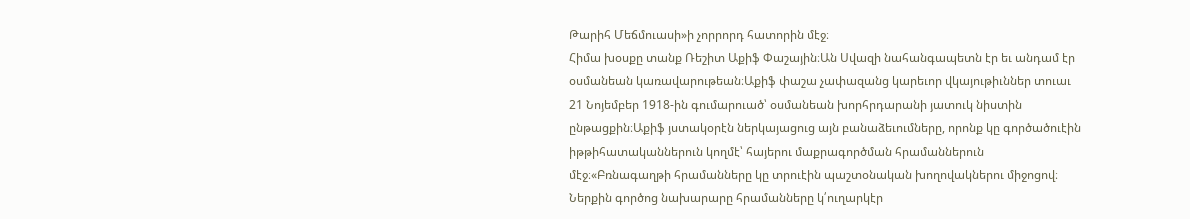Թարիհ Մեճմուասի»ի չորրորդ հատորին մէջ։
Հիմա խօսքը տանք Ռեշիտ Աքիֆ Փաշային։Ան Սվազի նահանգապետն էր եւ անդամ էր օսմանեան կառավարութեան։Աքիֆ փաշա չափազանց կարեւոր վկայութիւններ տուաւ 21 Նոյեմբեր 1918-ին գումարուած՝ օսմանեան խորհրդարանի յատուկ նիստին ընթացքին։Աքիֆ յստակօրէն ներկայացուց այն բանաձեւումները, որոնք կը գործածուէին իթթիհատականներուն կողմէ՝ հայերու մաքրագործման հրամաններուն մէջ։«Բռնագաղթի հրամանները կը տրուէին պաշտօնական խողովակներու միջոցով։ Ներքին գործոց նախարարը հրամանները կ՛ուղարկէր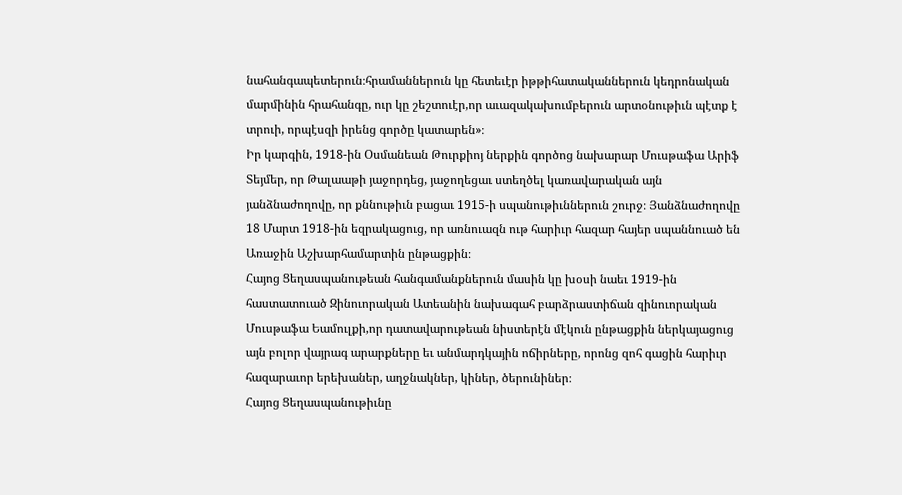նահանգապետերուն։հրամաններուն կը հետեւէր իթթիհատականներուն կեդրոնական մարմինին հրահանգը, ուր կը շեշտուէր,որ աւազակախումբերուն արտօնութիւն պէտք է տրուի, որպէսզի իրենց գործը կատարեն»։
Իր կարգին, 1918-ին Օսմանեան Թուրքիոյ ներքին գործոց նախարար Մուսթաֆա Արիֆ Տեյմեր, որ Թալաաթի յաջորդեց, յաջողեցաւ ստեղծել կառավարական այն յանձնաժողովը, որ քննութիւն բացաւ 1915-ի սպանութիւններուն շուրջ։ Յանձնաժողովը 18 Մարտ 1918-ին եզրակացուց, որ առնուազն ութ հարիւր հազար հայեր սպաննուած են Առաջին Աշխարհամարտին ընթացքին։
Հայոց Ցեղասպանութեան հանգամանքներուն մասին կը խօսի նաեւ 1919-ին հաստատուած Զինուորական Ատեանին նախագահ բարձրաստիճան զինուորական Մուսթաֆա Եամուլքի,որ դատավարութեան նիստերէն մէկուն ընթացքին ներկայացուց այն բոլոր վայրագ արարքները եւ անմարդկային ոճիրները, որոնց զոհ գացին հարիւր հազարաւոր երեխաներ, աղջնակներ, կիներ, ծերունիներ։
Հայոց Ցեղասպանութիւնը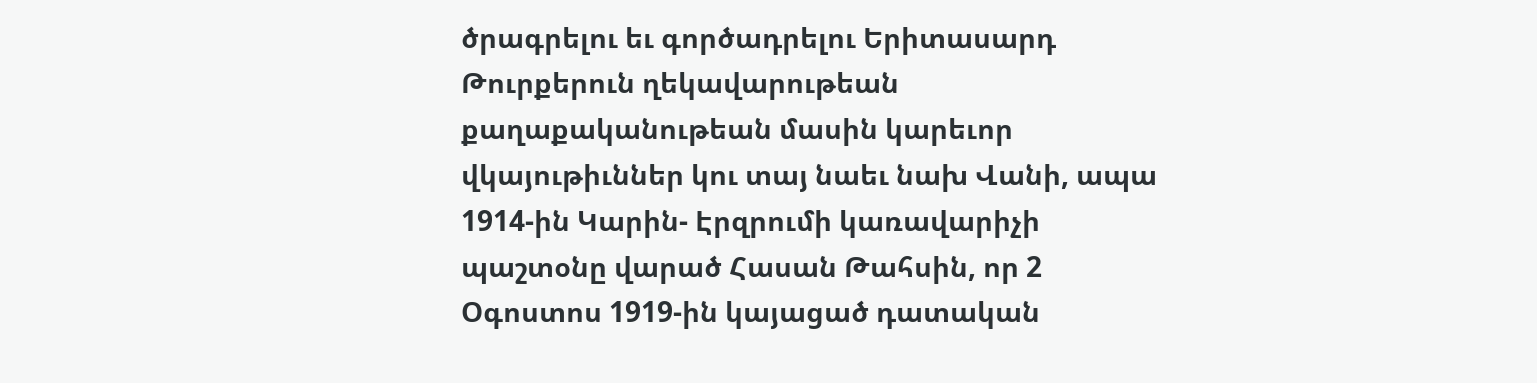ծրագրելու եւ գործադրելու Երիտասարդ Թուրքերուն ղեկավարութեան քաղաքականութեան մասին կարեւոր վկայութիւններ կու տայ նաեւ նախ Վանի, ապա 1914-ին Կարին- Էրզրումի կառավարիչի պաշտօնը վարած Հասան Թահսին, որ 2 Օգոստոս 1919-ին կայացած դատական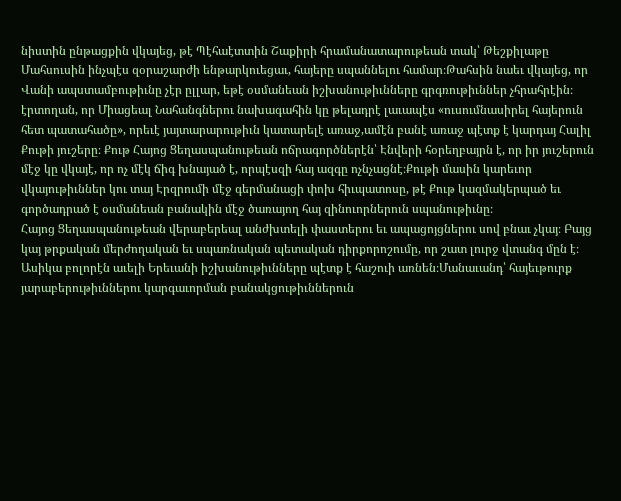նիստին ընթացքին վկայեց, թէ Պէհաէտտին Շաքիրի հրամանատարութեան տակ՝ Թեշքիլաթը Մահսուսին ինչպէս զօրաշարժի ենթարկուեցաւ, հայերը սպաննելու համար։Թահսին նաեւ վկայեց, որ Վանի ապստամբութիւնը չէր ըլլար, եթէ օսմանեան իշխանութիւնները գրգռութիւններ չհրահրէին։
էրտողան, որ Միացեալ Նահանգներու նախագահին կը թելադրէ լաւապէս «ուսումնասիրել հայերուն հետ պատահածը», որեւէ յայտարարութիւն կատարելէ առաջ,ամէն բանէ առաջ պէտք է կարդայ Հալիլ Քութի յուշերը։ Քութ Հայոց Ցեղասպանութեան ոճրագործներէն՝ Էնվերի հօրեղբայրն է, որ իր յուշերուն մէջ կը վկայէ, որ ոչ մէկ ճիգ խնայած է, որպէսզի հայ ազգը ոչնչացնէ։Քութի մասին կարեւոր վկայութիւններ կու տայ Էրզրումի մէջ գերմանացի փոխ հիւպատոսը, թէ Քութ կազմակերպած եւ գործադրած է օսմանեան բանակին մէջ ծառայող հայ զինուորներուն սպանութիւնը։
Հայոց Ցեղասպանութեան վերաբերեալ անժխտելի փաստերու եւ ապացոյցներու սով բնաւ չկայ։ Բայց կայ թրքական մերժողական եւ սպառնական պետական դիրքորոշումը, որ շատ լուրջ վտանգ մըն է։ Ասիկա բոլորէն աւելի Երեւանի իշխանութիւնները պէտք է հաշուի առնեն։Մանաւանդ՝ հայեւթուրք յարաբերութիւններու կարգաւորման բանակցութիւններուն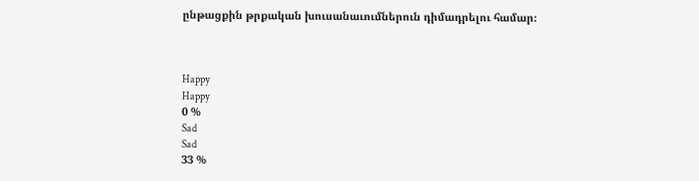ընթացքին թրքական խուսանաւումներուն դիմադրելու համար։



Happy
Happy
0 %
Sad
Sad
33 %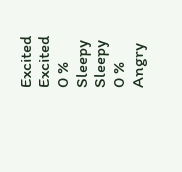Excited
Excited
0 %
Sleepy
Sleepy
0 %
Angry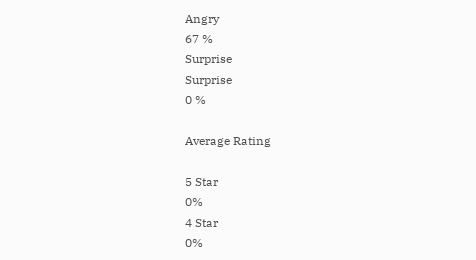Angry
67 %
Surprise
Surprise
0 %

Average Rating

5 Star
0%
4 Star
0%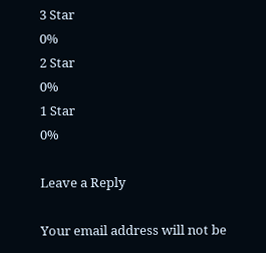3 Star
0%
2 Star
0%
1 Star
0%

Leave a Reply

Your email address will not be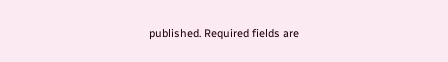published. Required fields are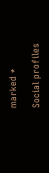marked *

Social profiles